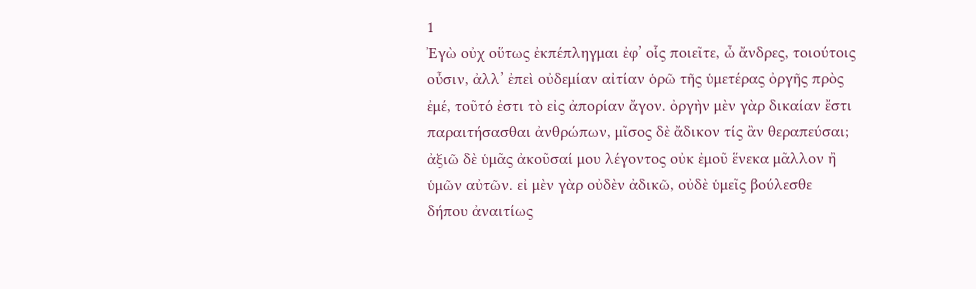1
Ἐγὼ οὐχ οὕτως ἐκπέπληγμαι ἐφ’ οἷς ποιεῖτε, ὦ ἄνδρες, τοιούτοις οὖσιν, ἀλλ’ ἐπεὶ οὐδεμίαν αἰτίαν ὁρῶ τῆς ὑμετέρας ὀργῆς πρὸς ἐμέ, τοῦτό ἐστι τὸ εἰς ἀπορίαν ἄγον. ὀργὴν μὲν γὰρ δικαίαν ἔστι παραιτήσασθαι ἀνθρώπων, μῖσος δὲ ἄδικον τίς ἂν θεραπεύσαι; ἀξιῶ δὲ ὑμᾶς ἀκοῦσαί μου λέγοντος οὐκ ἐμοῦ ἕνεκα μᾶλλον ἢ ὑμῶν αὐτῶν. εἰ μὲν γὰρ οὐδὲν ἀδικῶ, οὐδὲ ὑμεῖς βούλεσθε δήπου ἀναιτίως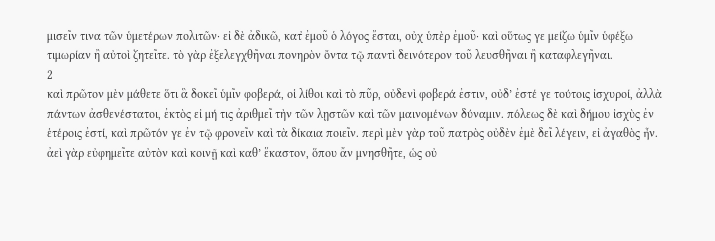μισεῖν τινα τῶν ὑμετέρων πολιτῶν· εἰ δὲ ἀδικῶ, κατ̓ ἐμοῦ ὁ λόγος ἔσται, οὐχ ὑπὲρ ἐμοῦ· καὶ οὕτως γε μείζω ὑμῖν ὑφέξω τιμωρίαν ἢ αὐτοὶ ζητεῖτε. τὸ γὰρ ἐξελεγχθῆναι πονηρὸν ὄντα τῷ παντὶ δεινότερον τοῦ λευσθῆναι ἢ καταφλεγῆναι.
2
καὶ πρῶτον μὲν μάθετε ὅτι ἃ δοκεῖ ὑμῖν φοβερά, οἱ λίθοι καὶ τὸ πῦρ, οὐδενὶ φοβερά ἐστιν, οὐδ’ ἐστέ γε τούτοις ἰσχυροί, ἀλλὰ πάντων ἀσθενέστατοι, ἐκτὸς εἰ μή τις ἀριθμεῖ τὴν τῶν λῃστῶν καὶ τῶν μαινομένων δύναμιν. πόλεως δὲ καὶ δήμου ἰσχὺς ἐν ἑτέροις ἐστί, καὶ πρῶτόν γε ἐν τῷ φρονεῖν καὶ τὰ δίκαια ποιεῖν. περὶ μὲν γὰρ τοῦ πατρὸς οὐδὲν ἐμὲ δεῖ λέγειν, εἰ ἀγαθὸς ἦν. ἀεὶ γὰρ εὐφημεῖτε αὐτὸν καὶ κοινῇ καὶ καθ’ ἕκαστον, ὅπου ἄν μνησθῆτε, ὡς οὐ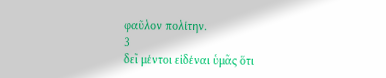φαῦλον πολίτην.
3
δεῖ μέντοι εἰδέναι ὑμᾶς ὅτι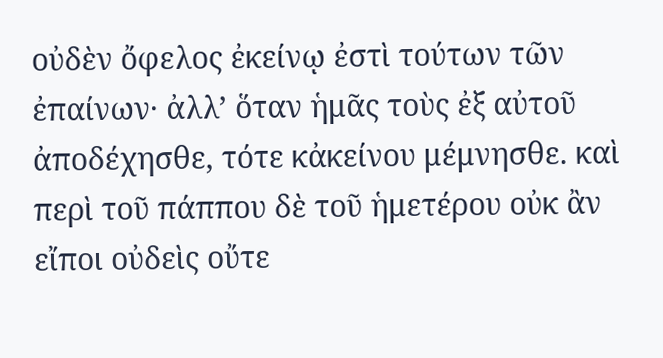οὐδὲν ὄφελος ἐκείνῳ ἐστὶ τούτων τῶν ἐπαίνων· ἀλλ’ ὅταν ἡμᾶς τοὺς ἐξ αὐτοῦ ἀποδέχησθε, τότε κἀκείνου μέμνησθε. καὶ περὶ τοῦ πάππου δὲ τοῦ ἡμετέρου οὐκ ἂν εἴποι οὐδεὶς οὔτε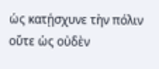ὡς κατῄσχυνε τὴν πόλιν οὔτε ὡς οὐδὲν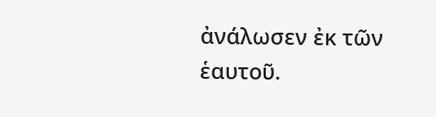ἀνάλωσεν ἐκ τῶν ἑαυτοῦ.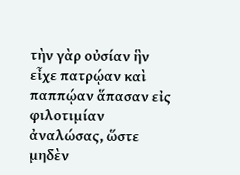τὴν γὰρ οὐσίαν ἣν εἶχε πατρῴαν καὶ παππῴαν ἅπασαν εἰς φιλοτιμίαν ἀναλώσας, ὥστε μηδὲν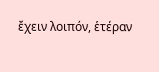ἔχειν λοιπόν, ἑτέραν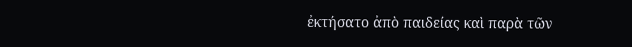ἐκτήσατο ἀπὸ παιδείας καὶ παρὰ τῶν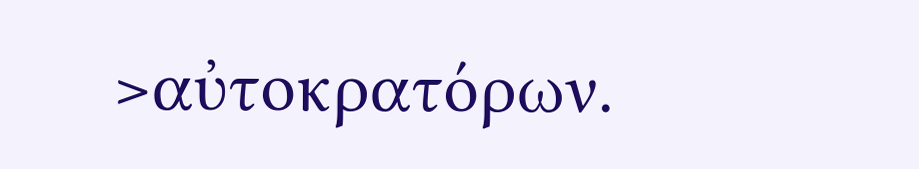>αὐτοκρατόρων.